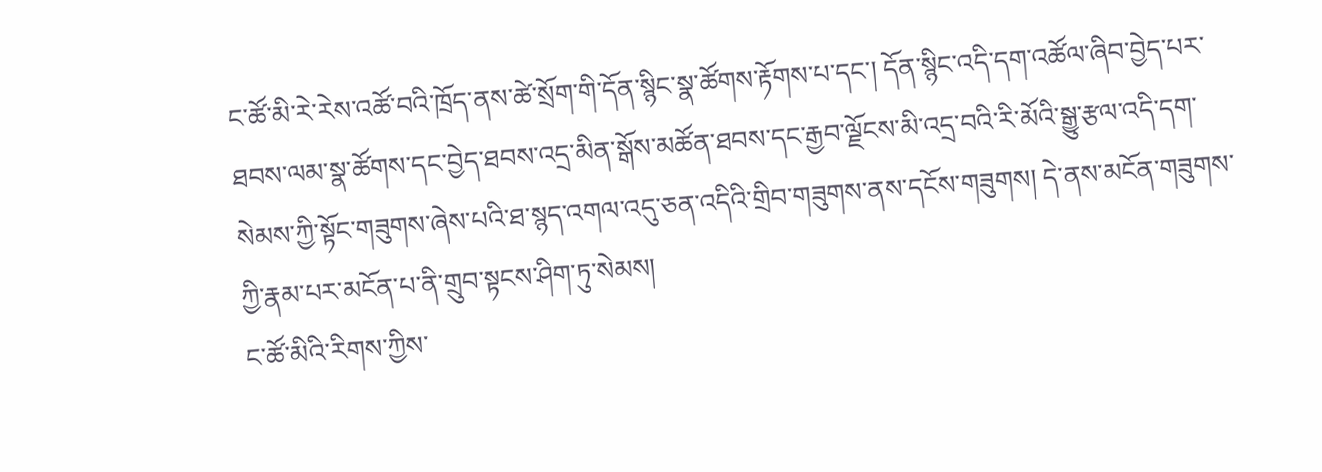ང་ཚོ་མི་རེ་རེས་འཚོ་བའི་ཁྲོད་ནས་ཚེ་སྲོག་གི་དོན་སྙིང་སྣ་ཚོགས་རྟོགས་པ་དང་། དོན་སྙིང་འདི་དག་འཚོལ་ཞིབ་བྱེད་པར་ཐབས་ལམ་སྣ་ཚོགས་དང་བྱེད་ཐབས་འདྲ་མིན་སྒོས་མཚོན་ཐབས་དང་རྒྱབ་ལྗོངས་མི་འདྲ་བའི་རི་མོའི་སྒྱུ་རྩལ་འདི་དག་སེམས་ཀྱི་སྟོང་གཟུགས་ཞེས་པའི་ཐ་སྙད་འགལ་འདུ་ཅན་འདིའི་གྲིབ་གཟུགས་ནས་དངོས་གཟུགས། དེ་ནས་མངོན་གཟུགས་ཀྱི་རྣམ་པར་མངོན་པ་ནི་གྲུབ་སྟངས་ཤིག་ཏུ་སེམས།
ང་ཚོ་མིའི་རིགས་ཀྱིས་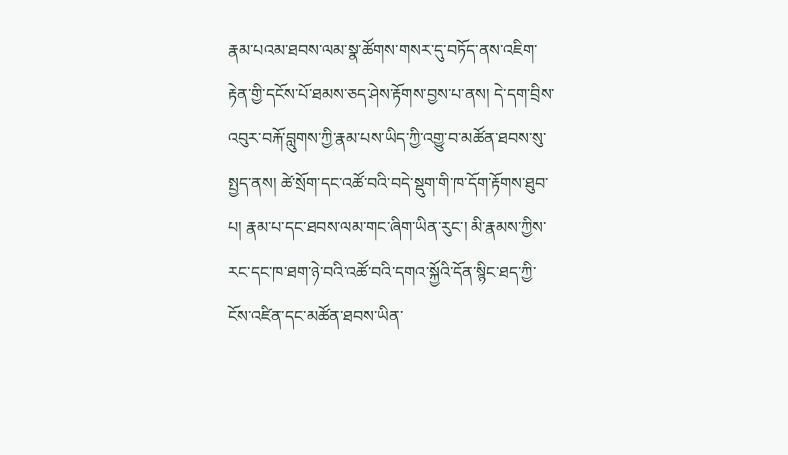རྣམ་པའམ་ཐབས་ལམ་སྣ་ཚོགས་གསར་དུ་བཏོད་ནས་འཇིག་རྟེན་གྱི་དངོས་པོ་ཐམས་ཅད་ཤེས་རྟོགས་བྱས་པ་ནས། དེ་དག་བྲིས་འབུར་བརྐོ་བླུགས་ཀྱི་རྣམ་པས་ཡིད་ཀྱི་འགྱུ་བ་མཚོན་ཐབས་སུ་སྤྱད་ནས། ཚེ་སྲོག་དང་འཚོ་བའི་བདེ་སྡུག་གི་ཁ་དོག་རྟོགས་ཐུབ་པ། རྣམ་པ་དང་ཐབས་ལམ་གང་ཞིག་ཡིན་རུང་། མི་རྣམས་ཀྱིས་རང་དང་ཁ་ཐག་ཉེ་བའི་འཚོ་བའི་དགའ་སྐྱོའི་དོན་སྙིང་ཐད་ཀྱི་ངོས་འཛིན་དང་མཚོན་ཐབས་ཡིན་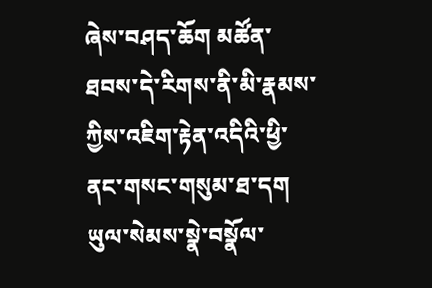ཞེས་བཤད་ཆོག མཚོན་ཐབས་དེ་རིགས་ནི་མི་རྣམས་ཀྱིས་འཇིག་རྟེན་འདིའི་ཕྱི་ནང་གསང་གསུམ་ཐ་དག ཡུལ་སེམས་སྣེ་བསྣོལ་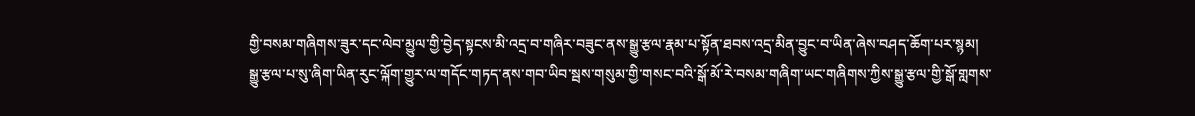གྱི་བསམ་གཞིགས་ཟུར་དང་ལེབ་མྱུལ་གྱི་བྱེད་སྟངས་མི་འདྲ་བ་གཞིར་བཟུང་ནས་སྒྱུ་རྩལ་རྣམ་པ་སྟོན་ཐབས་འདྲ་མིན་བྱུང་བ་ཡིན་ཞེས་བཤད་ཆོག་པར་སྙམ།
སྒྱུ་རྩལ་པ་སུ་ཞིག་ཡིན་རུང་ལྐོག་གྱུར་ལ་གདོང་གཏད་ནས་གབ་ཡིབ་སྦས་གསུམ་གྱི་གསང་བའི་སྒོ་མོ་རེ་བསམ་གཞིག་ཡང་གཞིགས་ཀྱིས་སྒྱུ་རྩལ་གྱི་སྒོ་གླགས་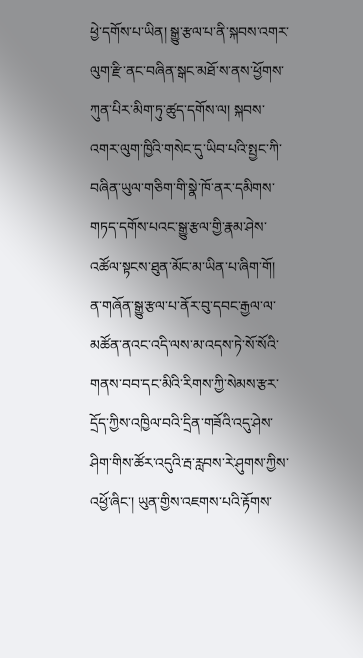ཕྱེ་དགོས་པ་ཡིན། སྒྱུ་རྩལ་པ་ནི་སྐབས་འགར་ལུག་རྫི་ནང་བཞིན་སྒང་མཐོ་ས་ནས་ཕྱོགས་ཀུན་པིར་མིག་ཏུ་ཚུད་དགོས་ལ། སྐབས་འགར་ལུག་ཁྱིའི་གསེང་དུ་ཡིབ་པའི་སྤྱང་ཀི་བཞིན་ཡུལ་གཅིག་གི་སྣེ་ཁོ་ནར་དམིགས་གཏད་དགོས་པའང་སྒྱུ་རྩལ་གྱི་རྣམ་ཤེས་འཚོལ་སྟངས་ཐུན་མོང་མ་ཡིན་པ་ཞིག་གོ།
ན་གཞོན་སྒྱུ་རྩལ་པ་ནོར་བུ་དབང་རྒྱལ་ལ་མཚོན་ནའང་འདི་ལས་མ་འདས་ཏེ་སོ་སོའི་གནས་བབ་དང་མིའི་རིགས་ཀྱི་སེམས་རྩར་དྲོད་ཀྱིས་འཁྱིལ་བའི་དྲིན་གཟོའི་འདུ་ཤེས་ཤིག་གིས་ཚོར་འདུའི་རྦ་རླབས་རེ་ཤུགས་ཀྱིས་འཕྱོ་ཞིང་། ཡུན་གྱིས་འཇགས་པའི་རྟོགས་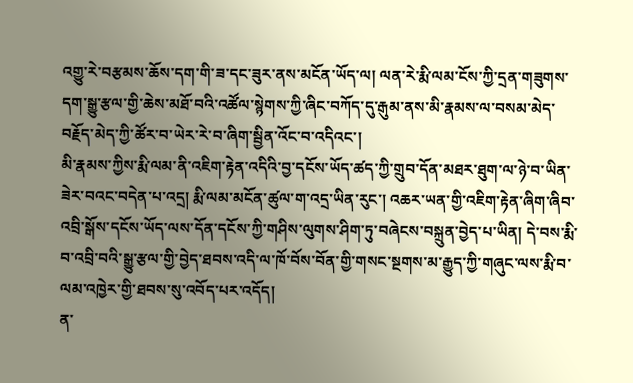འགྱུ་རེ་བརྩམས་ཆོས་དག་གི་ཟ་དང་ཟུར་ནས་མངོན་ཡོད་ལ། ལན་རེ་རྨི་ལམ་ངོས་ཀྱི་དྲན་གཟུགས་དག་སྒྱུ་རྩལ་གྱི་ཆེས་མཐོ་བའི་འཚོལ་སྙེགས་ཀྱི་ཞིང་བཀོད་དུ་རྒུམ་ནས་མི་རྣམས་ལ་བསམ་མེད་བརྗོད་མེད་ཀྱི་ཚོར་བ་ཡེར་རེ་བ་ཞིག་སྦྱིན་འོང་བ་འདིའང་།
མི་རྣམས་ཀྱིས་རྨི་ལམ་ནི་འཇིག་རྟེན་འདིའི་བྱ་དངོས་ཡོད་ཚད་ཀྱི་གྲུབ་དོན་མཐར་ཐུག་ལ་ཉེ་བ་ཡིན་ཟེར་བའང་བདེན་པ་འདྲ། རྨི་ལམ་མངོན་ཚུལ་ག་འདྲ་ཡིན་རུང་། འཆར་ཡན་གྱི་འཇིག་རྟེན་ཞིག་ཞིབ་འབྲི་སྒོས་དངོས་ཡོད་ལས་དོན་དངོས་ཀྱི་གཤིས་ལུགས་ཤིག་ཏུ་བཞེངས་བསྐྲུན་བྱེད་པ་ཡིན། དེ་བས་རྨི་བ་འབྲི་བའི་སྒྱུ་རྩལ་གྱི་བྱེད་ཐབས་འདི་ལ་ཁོ་བོས་བོན་གྱི་གསང་སྔགས་མ་རྒྱུད་ཀྱི་གཞུང་ལས་རྨི་བ་ལམ་འཁྱེར་གྱི་ཐབས་སུ་འབོད་པར་འདོད།
ན་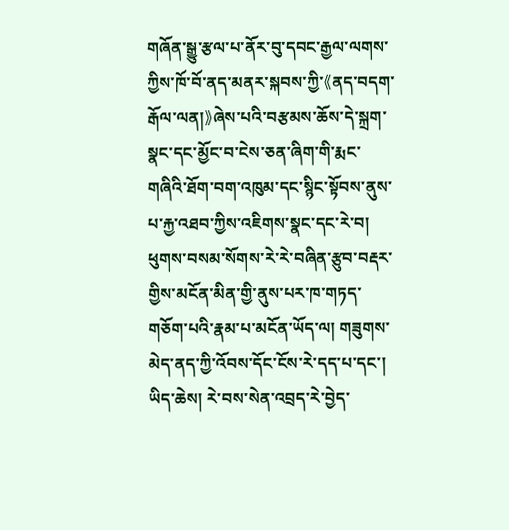གཞོན་སྒྱུ་རྩལ་པ་ནོར་བུ་དབང་རྒྱལ་ལགས་ཀྱིས་ཁོ་བོ་ནད་མནར་སྐབས་ཀྱི་《ནད་བདག་རྒོལ་ལན།》ཞེས་པའི་བརྩམས་ཆོས་དེ་སྐྲག་སྣང་དང་མྱོང་བ་ངེས་ཅན་ཞིག་གི་རྨང་གཞིའི་ཐོག་བག་འཁུམ་དང་སྙིང་སྟོབས་ནུས་པ་རྐྱ་འཐབ་ཀྱིས་འཇིགས་སྣང་དང་རེ་བ། ཕུགས་བསམ་སོགས་རེ་རེ་བཞིན་རྩུབ་བརྡར་གྱིས་མངོན་མིན་གྱི་ནུས་པར་ཁ་གཏད་གཅོག་པའི་རྣམ་པ་མངོན་ཡོད་ལ། གཟུགས་མེད་ནད་ཀྱི་འོབས་དོང་ངོས་རེ་དད་པ་དང་། ཡིད་ཆེས། རེ་བས་སེན་འབྲད་རེ་བྱེད་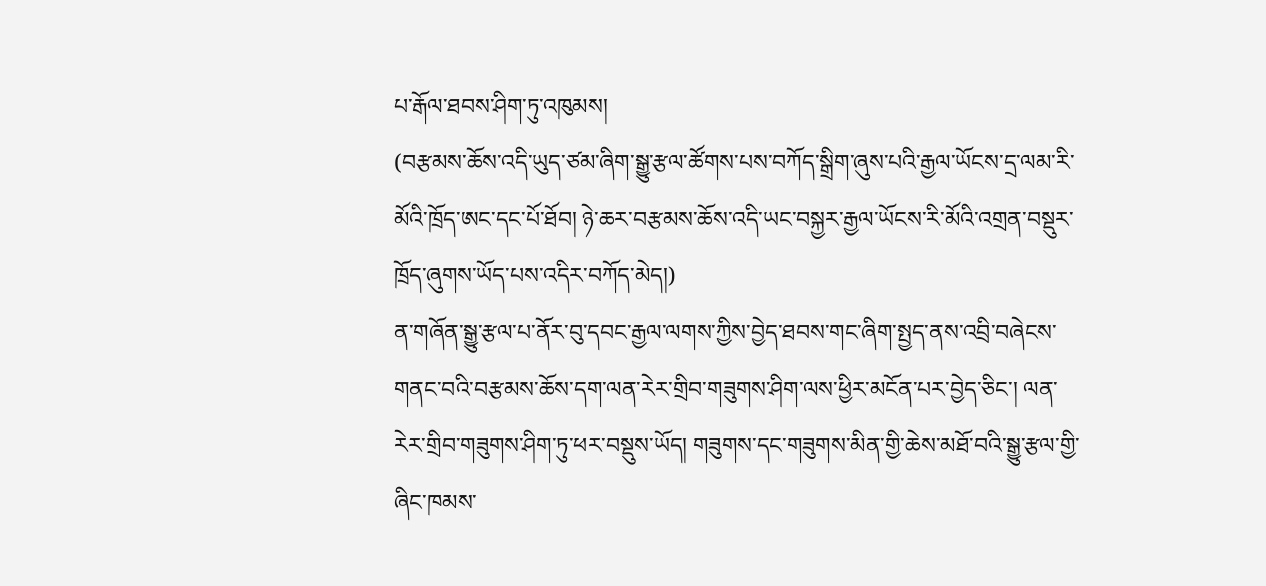པ་རྒོལ་ཐབས་ཤིག་ཏུ་འཁུམས།
(བརྩམས་ཆོས་འདི་ཡུད་ཙམ་ཞིག་སྒྱུ་རྩལ་ཚོགས་པས་བཀོད་སྒྲིག་ཞུས་པའི་རྒྱལ་ཡོངས་དྲ་ལམ་རི་མོའི་ཁྲོད་ཨང་དང་པོ་ཐོབ། ཉེ་ཆར་བརྩམས་ཆོས་འདི་ཡང་བསྐྱར་རྒྱལ་ཡོངས་རི་མོའི་འགྲན་བསྡུར་ཁྲོད་ཞུགས་ཡོད་པས་འདིར་བཀོད་མེད།)
ན་གཞོན་སྒྱུ་རྩལ་པ་ནོར་བུ་དབང་རྒྱལ་ལགས་ཀྱིས་བྱེད་ཐབས་གང་ཞིག་སྤྱད་ནས་འབྲི་བཞེངས་གནང་བའི་བརྩམས་ཆོས་དག་ལན་རེར་གྲིབ་གཟུགས་ཤིག་ལས་ཕྱིར་མངོན་པར་བྱེད་ཅིང་། ལན་རེར་གྲིབ་གཟུགས་ཤིག་ཏུ་ཕར་བསྡུས་ཡོད། གཟུགས་དང་གཟུགས་མིན་གྱི་ཆེས་མཐོ་བའི་སྒྱུ་རྩལ་གྱི་ཞིང་ཁམས་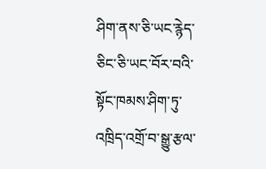ཤིག་ནས་ཅི་ཡང་རྙེད་ཅིང་ཅི་ཡང་བོར་བའི་སྟོང་ཁམས་ཤིག་ཏུ་འཁྲིད་འགྲོ་བ་སྒྱུ་རྩལ་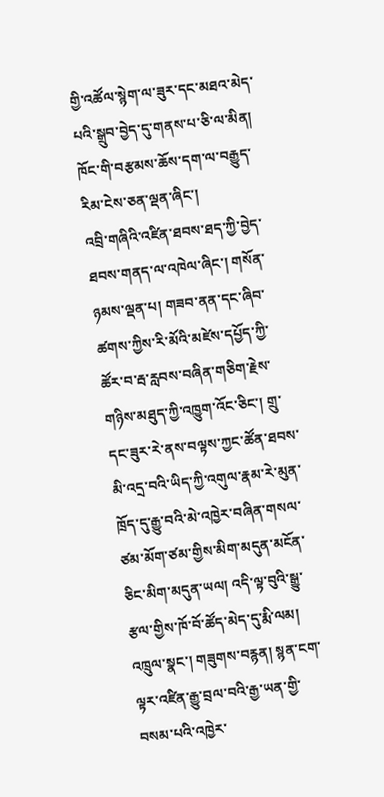གྱི་འཚོལ་སྙེག་ལ་ཟུར་དང་མཐའ་མེད་པའི་སྒྲུབ་བྱེད་དུ་གནས་པ་ཅི་ལ་མིན། ཁོང་གི་བརྩམས་ཆོས་དག་ལ་བརྒྱུད་རིམ་ངེས་ཅན་ལྡན་ཞིང་།
འབྲི་གཞིའི་འཛིན་ཐབས་ཐད་ཀྱི་བྱེད་ཐབས་གནད་ལ་འཁེལ་ཞིང་། གསོན་ཉམས་ལྡན་པ། གཟབ་ནན་དང་ཞིབ་ཚགས་ཀྱིས་རི་མོའི་མཛེས་དཔྱོད་ཀྱི་ཚོར་བ་རྦ་རླབས་བཞིན་གཅིག་རྗེས་གཉིས་མཐུད་ཀྱི་འཁྱུག་འོང་ཅིང་། གྲུ་དང་ཟུར་རེ་ནས་བལྟས་ཀྱང་ཚོན་ཐབས་མི་འདྲ་བའི་ཡིད་ཀྱི་འགུལ་རྣམ་རེ་མུན་ཁྲོད་དུ་རྒྱུ་བའི་མེ་འཁྱེར་བཞིན་གསལ་ཙམ་མོག་ཙམ་གྱིས་མིག་མདུན་མངོན་ཅིང་མིག་མདུན་ཡལ། འདི་ལྟ་བུའི་སྒྱུ་རྩལ་གྱིས་ཁོ་བོ་ཚོད་མེད་དུ་རྨི་ལམ། འཁྲུལ་སྣང་། གཟུགས་བརྙན། སྙན་ངག་ལྟར་འཛིན་རྒྱུ་བྲལ་བའི་རྒྱ་ཡན་གྱི་བསམ་པའི་འཁྱེར་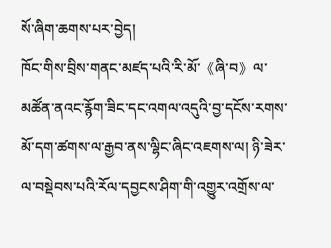སོ་ཞིག་ཆགས་པར་བྱེད།
ཁོང་གིས་བྲིས་གནང་མཛད་པའི་རི་མོ་《ཞི་བ》ལ་མཚོན་ནའང་རྙོག་ཟིང་དང་འགལ་འདུའི་བྱ་དངོས་རགས་མོ་དག་ཚགས་ལ་རྒྱབ་ནས་ལྷིང་ཞིང་འཇགས་ལ། ཉི་ཟེར་ལ་བསྡེབས་པའི་རོལ་དབྱངས་ཤིག་གི་འགྱུར་འགྲོས་ལ་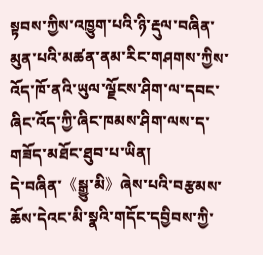སྟབས་ཀྱིས་འཁྱུག་པའི་ཉི་རྡུལ་བཞིན་མུན་པའི་མཚན་ནམ་རིང་གཤགས་ཀྱིས་འོད་ཁོ་ནའི་ཡུལ་ལྗོངས་ཤིག་ལ་དབང་ཞིང་འོད་ཀྱི་ཞིང་ཁམས་ཤིག་ལས་ད་གཟོད་མཐོང་ཐུབ་པ་ཡིན།
དེ་བཞིན་《སྒྱུ་མི》ཞེས་པའི་བརྩམས་ཆོས་དེའང་མི་སྣའི་གདོང་དབྱིབས་ཀྱི་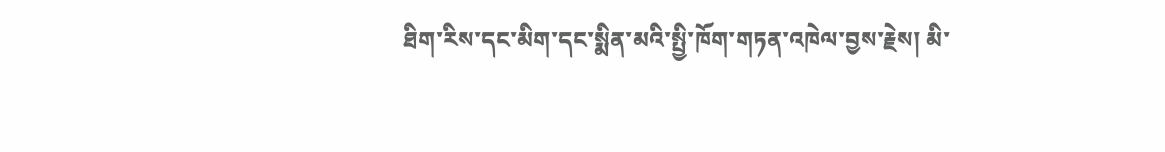ཐིག་རིས་དང་མིག་དང་སྨིན་མའི་སྤྱི་ཁོག་གཏན་འཁེལ་བྱས་རྗེས། མི་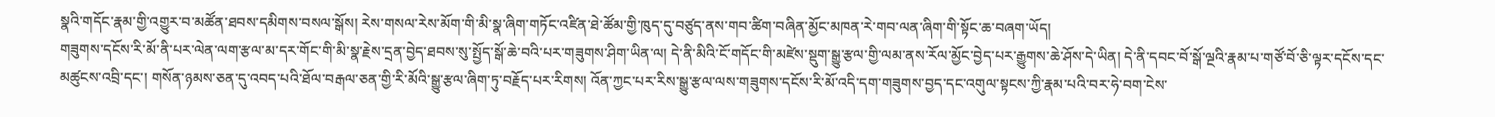སྣའི་གདོང་རྣམ་གྱི་འགྱུར་བ་མཚོན་ཐབས་དམིགས་བསལ་སྒོས། རེས་གསལ་རེས་མོག་གི་མི་སྣ་ཞིག་གཏོང་འཛིན་ཐེ་ཚོམ་གྱི་ཁུད་དུ་བཙུད་ནས་གབ་ཚིག་བཞིན་མྱོང་མཁན་རེ་གབ་ལན་ཞིག་གི་སྟོང་ཆ་བཞག་ཡོད།
གཟུགས་དངོས་རི་མོ་ནི་པར་ལེན་ལག་རྩལ་མ་དར་གོང་གི་མི་སྣ་རྗེས་དྲན་བྱེད་ཐབས་སུ་སྤྱོད་སྒོ་ཆེ་བའི་པར་གཟུགས་ཤིག་ཡིན་ལ། དེ་ནི་མིའི་ངོ་གདོང་གི་མཛེས་སྡུག་སྒྱུ་རྩལ་གྱི་ལམ་ནས་རོལ་མྱོང་བྱེད་པར་རྒྱུགས་ཆེ་ཤོས་དེ་ཡིན། དེ་ནི་དབང་བོ་སྒོ་ལྔའི་རྣམ་པ་གཙོ་བོ་ཅི་ལྟར་དངོས་དང་མཚུངས་འབྲི་དང་། གསོན་ཉམས་ཅན་དུ་འབད་པའི་ཐོལ་བརྒལ་ཅན་གྱི་རི་མོའི་སྒྱུ་རྩལ་ཞིག་ཏུ་བརྗོད་པར་རིགས། འོན་ཀྱང་པར་རིས་སྒྱུ་རྩལ་ལས་གཟུགས་དངོས་རི་མོ་འདི་དག་གཟུགས་བྱད་དང་འགུལ་སྟངས་ཀྱི་རྣམ་པའི་བར་ཧེ་བག་ངེས་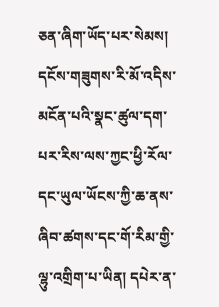ཅན་ཞིག་ཡོད་པར་སེམས། དངོས་གཟུགས་རི་མོ་འདིས་མངོན་པའི་སྣང་ཚུལ་དག་པར་རིས་ལས་ཀྱང་ཕྱི་རོལ་དང་ཡུལ་ཡོངས་ཀྱི་ཆ་ནས་ཞིབ་ཚགས་དང་གོ་རིམ་གྱི་ལྷུ་འགྲིག་པ་ཡིན། དཔེར་ན་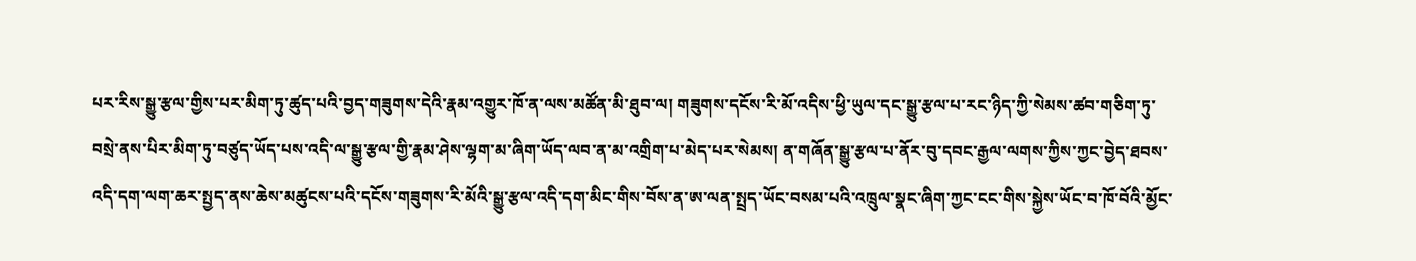པར་རིས་སྒྱུ་རྩལ་གྱིས་པར་མིག་ཏུ་ཚུད་པའི་བྱད་གཟུགས་དེའི་རྣམ་འགྱུར་ཁོ་ན་ལས་མཚོན་མི་ཐུབ་ལ། གཟུགས་དངོས་རི་མོ་འདིས་ཕྱི་ཡུལ་དང་སྒྱུ་རྩལ་པ་རང་ཉིད་ཀྱི་སེམས་ཚབ་གཅིག་ཏུ་བསྲེ་ནས་པིར་མིག་ཏུ་བཙུད་ཡོད་པས་འདི་ལ་སྒྱུ་རྩལ་གྱི་རྣམ་ཤེས་ལྷག་མ་ཞིག་ཡོད་ལབ་ན་མ་འགྲིག་པ་མེད་པར་སེམས། ན་གཞོན་སྒྱུ་རྩལ་པ་ནོར་བུ་དབང་རྒྱལ་ལགས་ཀྱིས་ཀྱང་བྱེད་ཐབས་འདི་དག་ལག་ཆར་སྤྱད་ནས་ཆེས་མཚུངས་པའི་དངོས་གཟུགས་རི་མོའི་སྒྱུ་རྩལ་འདི་དག་མིང་གིས་བོས་ན་ཨ་ལན་སྤྲད་ཡོང་བསམ་པའི་འཁྲུལ་སྣང་ཞིག་ཀྱང་ངང་གིས་སྐྱེས་ཡོང་བ་ཁོ་བོའི་མྱོང་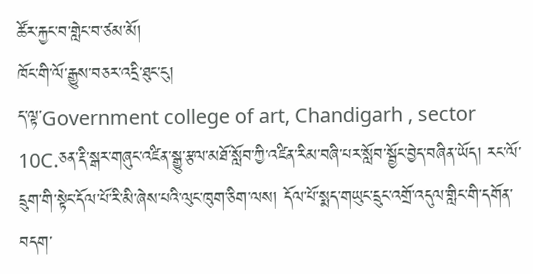ཚོར་རྐྱང་བ་གླེང་བ་ཙམ་མོ།
ཁོང་གི་ལོ་རྒྱུས་བཅར་འདྲི་ཐུང་ངུ།
ད་ལྟ་Government college of art, Chandigarh , sector 10C.ཅན་རྡི་སྒར་གཞུང་འཛིན་སྒྱུ་རྩལ་མཐོ་སློབ་ཀྱི་འཛིན་རིམ་བཞི་པར་སློབ་སྦྱོང་བྱེད་བཞིན་ཡོད། རང་ལོ་དྲུག་གི་སྟེང་དོལ་པོ་རི་མི་ཞེས་པའི་ལུང་ཁུག་ཅིག་ལས། དོལ་པོ་སྨད་གཡུང་དྲུང་འགྲོ་འདུལ་གླིང་གི་དགོན་བདག་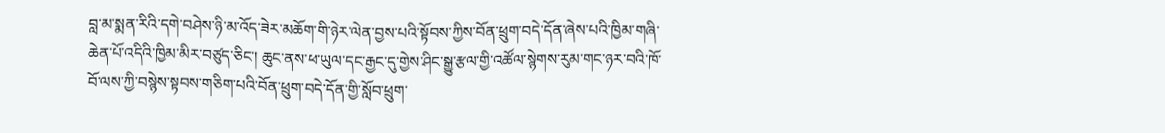བླ་མ་སྨན་རིའི་དགེ་བཤེས་ཉི་མ་འོད་ཟེར་མཆོག་གི་ཉེར་ལེན་བྱས་པའི་སྟོབས་ཀྱིས་བོན་ཕྲུག་བདེ་དོན་ཞེས་པའི་ཁྱིམ་གཞི་ཆེན་པོ་འདིའི་ཁྱིམ་མིར་བཙུད་ཅིང་། ཆུང་ནས་ཕ་ཡུལ་དང་རྒྱང་དུ་གྱེས་ཤིང་སྒྱུ་རྩལ་གྱི་འཚོལ་སྙེགས་རུམ་གང་ཉར་བའི་ཁོ་བོ་ལས་ཀྱི་བསྙེས་སྟབས་གཅིག་པའི་བོན་ཕྲུག་བདེ་དོན་གྱི་སློབ་ཕྲུག་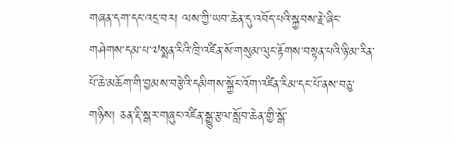གཞན་དག་དང་འདྲ་བར། ལས་ཀྱི་ཡབ་ཆེན་དུ་འབོད་པའི་སྐྱབས་རྗེ་ཞིང་གཤེགས་དམ་པ་༧སྨན་རིའི་ཁྲི་འཛིན་སོ་གསུམ་ལུང་རྟོགས་བསྟན་པའི་ཉི་མ་རིན་པོ་ཆེ་མཆོག་གི་བྱམས་བརྩེའི་དམིགས་སྐྱོང་འོག་འཛིན་རིམ་དང་པོ་ནས་བཅུ་གཉིས། ཅན་རྡི་སྒར་གཞུང་འཛིན་སྒྱུ་རྩལ་སློབ་ཆེན་གྱི་སྒོ་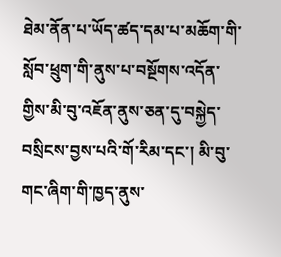ཐེམ་ནོན་པ་ཡོད་ཚད་དམ་པ་མཆོག་གི་སློབ་ཕྲུག་གི་ནུས་པ་བསྔོགས་འདོན་གྱིས་མི་བུ་འཇོན་ནུས་ཅན་དུ་བསྐྱེད་བསྲིངས་བྱས་པའི་གོ་རིམ་དང་། མི་བུ་གང་ཞིག་གི་ཁྱད་ནུས་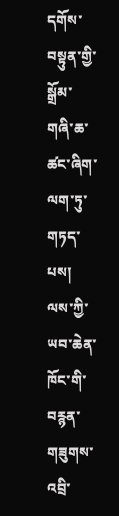དགོས་བསྟུན་གྱི་སྒྲོམ་གཞི་ཆ་ཚང་ཞིག་ལག་ཏུ་གཏད་པས། ལས་ཀྱི་ཡབ་ཆེན་ཁོང་གི་བརྙན་གཟུགས་འབྲི་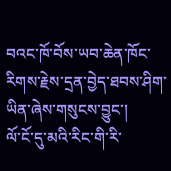བའང་ཁོ་བོས་ཡབ་ཆེན་ཁོང་རིགས་རྗེས་དྲན་བྱེད་ཐབས་ཤིག་ཡིན་ཞེས་གསུངས་བྱུང་།
ལོ་ངོ་དུ་མའི་རིང་གི་རི་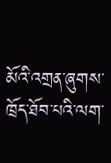མོའི་འགྲན་ཞུགས་ཁྲོད་ཐོབ་པའི་ལག་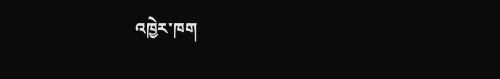འཁྱེར་ཁག